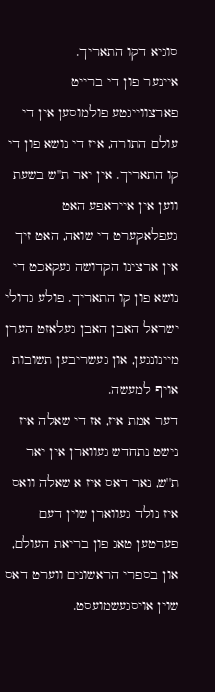סוגיא דקו התאריך.
איינער פון די ברייט פארצווייגטע פולמוסען אין די עולם התורה, איז די נושא פון די קו התאריך. אין יאר ת''ש בשעת ווען אין אייראפע האט געפלאקערט די שואה, האט זיך אין ארצינו הקדושה געקאכט די נושא פון קו התאריך. פולע גדולי ישראל האבן האבן געלאזט הערן מיינונגען, און געשריבען תשובות אויף למעשה.
דער אמת איז, אז די שאלה איז נישט נתחדש געווארן אין יאר ת''ש, נאר דאס איז א שאלה וואס איז נולד געווארן שוין דעם פערטען טאג פון בריאת העולם, און בספרי הראשונים ווערט דאס שוין אויסגעשמועסט.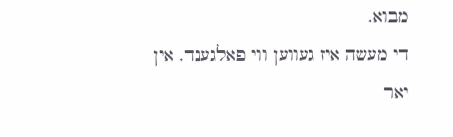מבוא.
די מעשה איז געווען ווי פאלגענד. אין יאר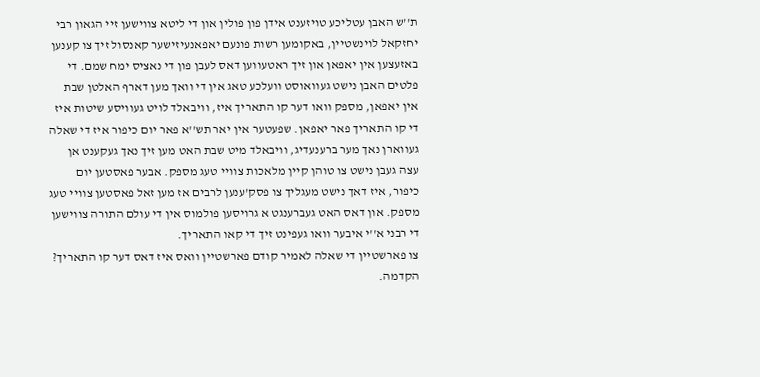ת''ש האבן עטליכע טויזענט אידן פון פולין און די ליטא צווישען זיי הגאון רבי יחזקאל לוינשטיין, באקומען רשות פונעם יאפאנעיזישער קאנסול זיך צו קענען באזעצען אין יאפאן און זיך ראטעווען דאס לעבן פון די נאציס ימח שמם. די פלטים האבן נישט געוואוסט וועלכע טאג אין די וואך מען דארף האלטן שבת אין יאפאן, מספק וואו דער קו התאריך איז, וויבאלד לויט געוויסע שיטות איז די קו התאריך פאר יאפאן. שפעטער אין יאר תש''א פאר יום כיפור איז די שאלה געווארן נאך מער ברענעדיג, וויבאלד מיט שבת האט מען זיך נאך געקענט אן עצה געבן נישט צו טוהן קיין מלאכות צוויי טעג מספק. אבער פאסטען יום כיפור, איז דאך נישט מעגליך צו פסק'ענען לרבים אז מען זאל פאסטען צוויי טעג מספק. און דאס האט געברענגט א גרויסען פולמוס אין די עולם התורה צווישען די רבני א''י איבער וואו געפינט זיך די קאו התאריך.
צו פארשטיין די שאלה לאמיר קודם פארשטיין וואס איז דאס דער קו התאריך?
הקדמה.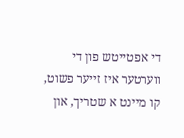די אפטייטש פון די ווערטער איז זייער פשוט, קו מיינט א שטריך, און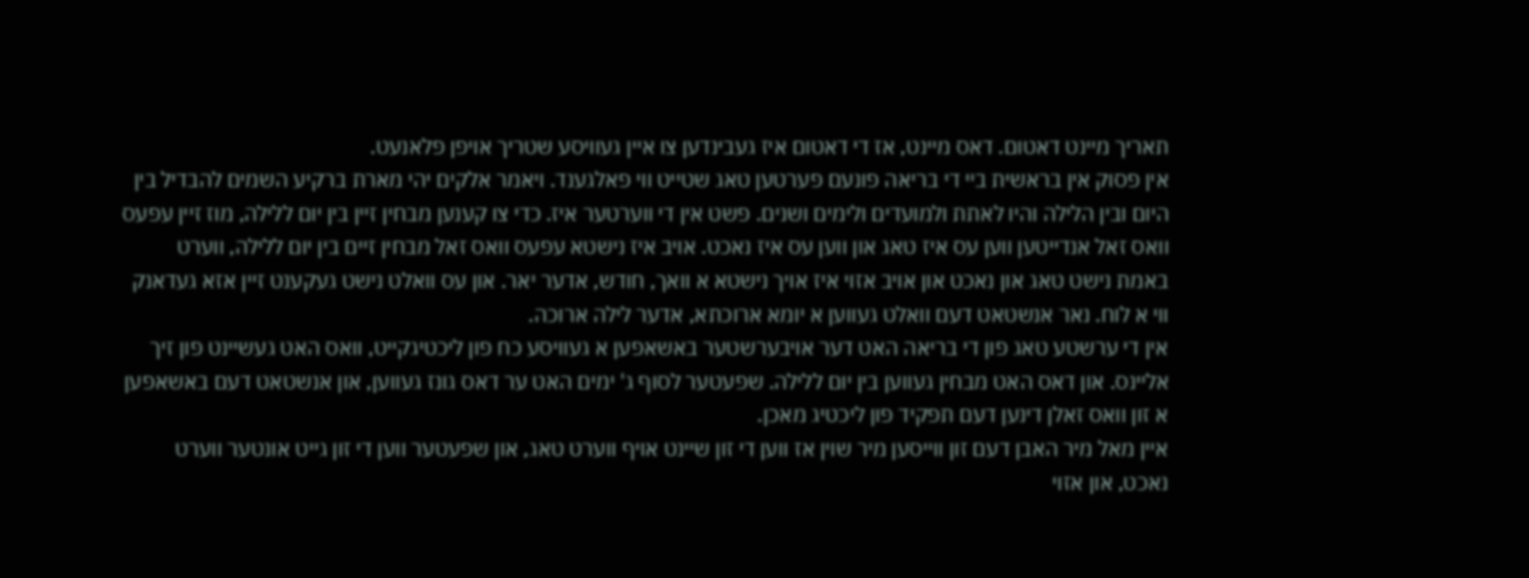תאריך מיינט דאטום. דאס מיינט, אז די דאטום איז געבינדען צו איין געוויסע שטריך אויפן פלאנעט.
אין פסוק אין בראשית ביי די בריאה פונעם פערטען טאג שטייט ווי פאלגענד. ויאמר אלקים יהי מארת ברקיע השמים להבדיל בין היום ובין הלילה והיו לאתת ולמועדים ולימים ושנים. פשט אין די ווערטער איז. כדי צו קענען מבחין זיין בין יום ללילה, מוז זיין עפעס וואס זאל אנדייטען ווען עס איז טאג און ווען עס איז נאכט. אויב איז נישטא עפעס וואס זאל מבחין זיים בין יום ללילה, ווערט באמת נישט טאג און נאכט און אויב אזוי איז אויך נישטא א וואך, חודש, אדער יאר. און עס וואלט נישט געקענט זיין אזא געדאנק ווי א לוח. נאר אנשטאט דעם וואלט געווען א יומא ארוכתא, אדער לילה ארוכה.
אין די ערשטע טאג פון די בריאה האט דער אויבערשטער באשאפען א געוויסע כח פון ליכטיגקייט, וואס האט געשיינט פון זיך אליינס. און דאס האט מבחין געווען בין יום ללילה. שפעטער לסוף ג' ימים האט ער דאס גונז געווען, און אנשטאט דעם באשאפען א זון וואס זאלן דינען דעם תפקיד פון ליכטיג מאכן.
איין מאל מיר האבן דעם זון ווייסען מיר שוין אז ווען די זון שיינט אויף ווערט טאג, און שפעטער ווען די זון גייט אונטער ווערט נאכט, און אזוי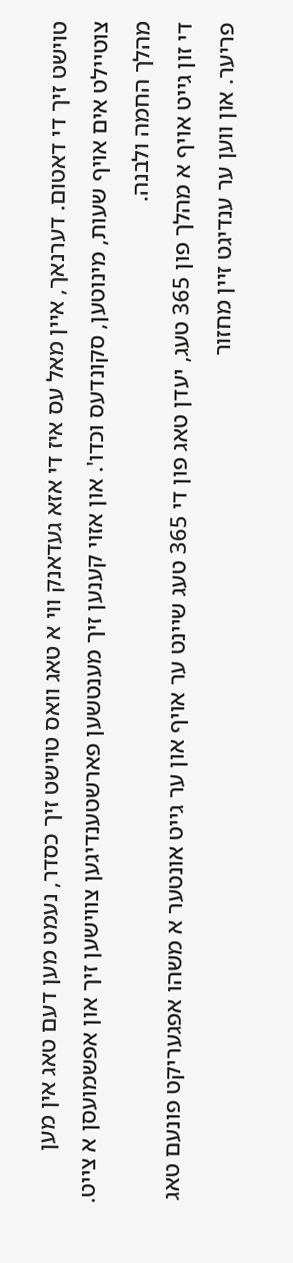טוישט זיך די דאטום. דערנאך, איין מאל עס איז די אזא געדאנק ווי א טאג וואס טוישט זיך כסדר, נעמט מען דעם טאג אין מען צוטיילט אים אויף שעות, מינוטען, סקונדעס וכדו'. און אזוי קענען זיך מענטשען פארשטענדיגען צווישען זיך און אפשמועסן א צייט.
מהלך החמה ולבנה.
די זון גייט אויף א מהלך פון 365 טעג, יעדן טאג פון די 365 טעג שיינט ער אויף און ער גייט אונטער א משהו אפגעריקט פונעם טאג פריער. און ווען ער ענדיגט זיין מחזור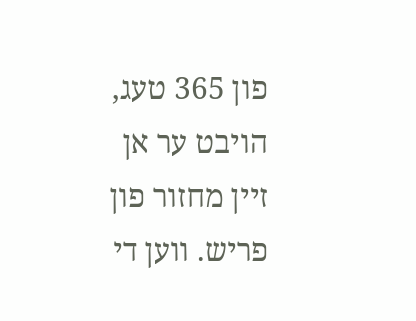פון 365 טעג, הויבט ער אן זיין מחזור פון פריש. ווען די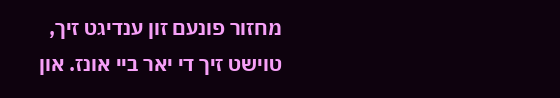מחזור פונעם זון ענדיגט זיך, טוישט זיך די יאר ביי אונז. און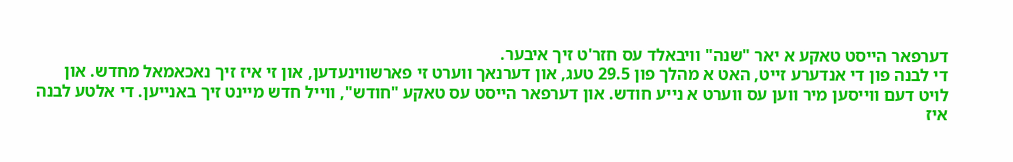דערפאר הייסט טאקע א יאר "שנה" וויבאלד עס חזר'ט זיך איבער.
די לבנה פון די אנדערע זייט, האט א מהלך פון 29.5 טעג, און דערנאך ווערט זי פארשווינעדען, און זי איז זיך נאכאמאל מחדש. און לויט דעם ווייסען מיר ווען עס ווערט א נייע חודש. און דערפאר הייסט עס טאקע "חודש", ווייל חדש מיינט זיך באנייען. די אלטע לבנה איז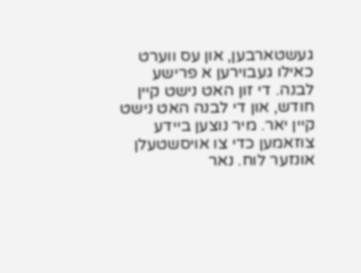געשטארבען, און עס ווערט כאילו געבוירען א פרישע לבנה. די זון האט נישט קיין חודש, און די לבנה האט נישט קיין יאר. מיר נוצען ביידע צוזאמען כדי צו אויסשטעלן אונזער לוח. נאר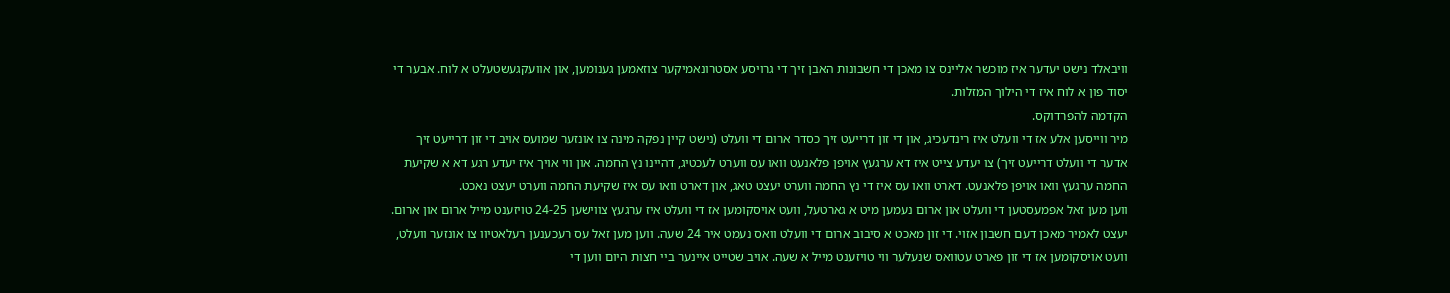וויבאלד נישט יעדער איז מוכשר אליינס צו מאכן די חשבונות האבן זיך די גרויסע אסטרונאמיקער צוזאמען גענומען, און אוועקגעשטעלט א לוח. אבער די יסוד פון א לוח איז די הילוך המזלות.
הקדמה להפרדוקס.
מיר ווייסען אלע אז די וועלט איז רינדעכיג, און די זון דרייעט זיך כסדר ארום די וועלט (נישט קיין נפקה מינה צו אונזער שמועס אויב די זון דרייעט זיך אדער די וועלט דרייעט זיך) צו יעדע צייט איז דא ערגעץ אויפן פלאנעט וואו עס ווערט לעכטיג, דהיינו נץ החמה. און ווי אויך איז יעדע רגע דא א שקיעת החמה ערגעץ וואו אויפן פלאנעט. דארט וואו עס איז די נץ החמה ווערט יעצט טאג, און דארט וואו עס איז שקיעת החמה ווערט יעצט נאכט.
ווען מען זאל אפמעסטען די וועלט און ארום נעמען מיט א גארטעל, וועט אויסקומען אז די וועלט איז ערגעץ צווישען 24-25 טויזענט מייל ארום און ארום. יעצט לאמיר מאכן דעם חשבון אזוי. די זון מאכט א סיבוב ארום די וועלט וואס נעמט איר 24 שעה. ווען מען זאל עס רעכענען רעלאטיוו צו אונזער וועלט, וועט אויסקומען אז די זון פארט עטוואס שנעלער ווי טויזענט מייל א שעה. אויב שטייט איינער ביי חצות היום ווען די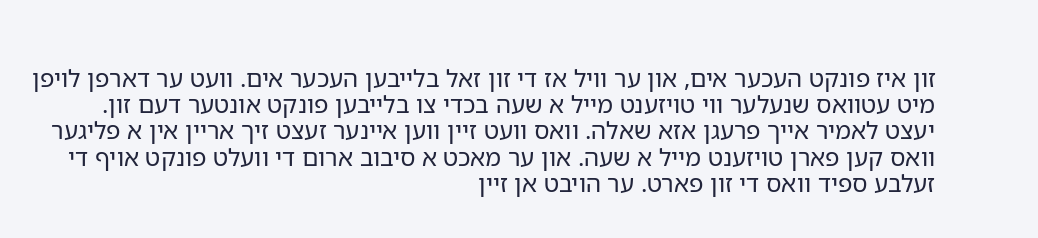זון איז פונקט העכער אים, און ער וויל אז די זון זאל בלייבען העכער אים. וועט ער דארפן לויפן מיט עטוואס שנעלער ווי טויזענט מייל א שעה בכדי צו בלייבען פונקט אונטער דעם זון.
יעצט לאמיר אייך פרעגן אזא שאלה. וואס וועט זיין ווען איינער זעצט זיך אריין אין א פליגער וואס קען פארן טויזענט מייל א שעה. און ער מאכט א סיבוב ארום די וועלט פונקט אויף די זעלבע ספיד וואס די זון פארט. ער הויבט אן זיין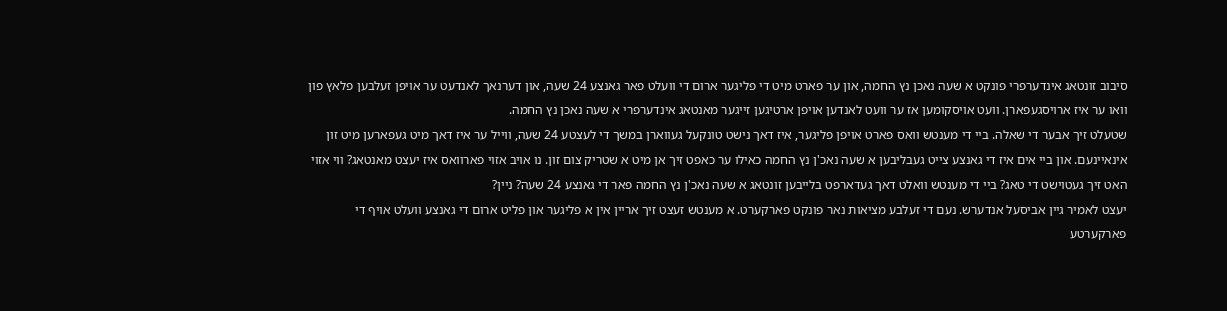סיבוב זונטאג אינדערפרי פונקט א שעה נאכן נץ החמה, און ער פארט מיט די פליגער ארום די וועלט פאר גאנצע 24 שעה, און דערנאך לאנדעט ער אויפן זעלבען פלאץ פון וואו ער איז ארויסגעפארן. וועט אויסקומען אז ער וועט לאנדען אויפן ארטיגען זייגער מאנטאג אינדערפרי א שעה נאכן נץ החמה.
שטעלט זיך אבער די שאלה. ביי די מענטש וואס פארט אויפן פליגער, איז דאך נישט טונקעל געווארן במשך די לעצטע 24 שעה, ווייל ער איז דאך מיט געפארען מיט זון אינאיינעם. און ביי אים איז די גאנצע צייט געבליבען א שעה נאכ'ן נץ החמה כאילו ער כאפט זיך אן מיט א שטריק צום זון. נו אויב אזוי פארוואס איז יעצט מאנטאג? ווי אזוי האט זיך געטוישט די טאג? ביי די מענטש וואלט דאך געדארפט בלייבען זונטאג א שעה נאכ'ן נץ החמה פאר די גאנצע 24 שעה? ניין?
יעצט לאמיר גיין אביסעל אנדערש. נעם די זעלבע מציאות נאר פונקט פארקערט. א מענטש זעצט זיך אריין אין א פליגער און פליט ארום די גאנצע וועלט אויף די פארקערטע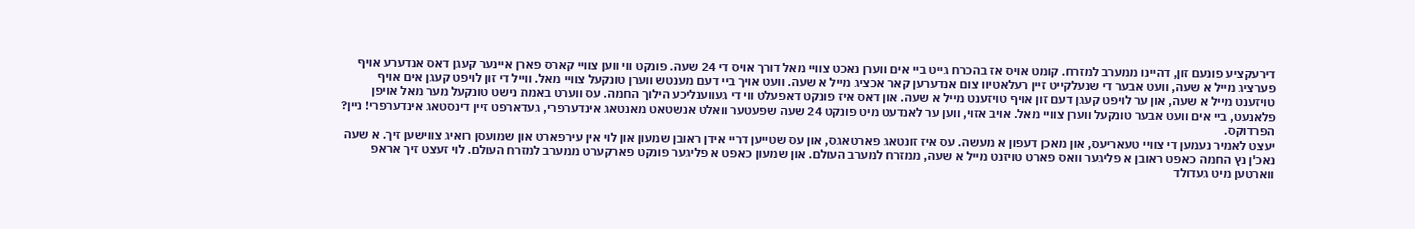דירעקציע פונעם זון, דהיינו ממערב למזרח. קומט אויס אז בהכרח גייט ביי אים ווערן נאכט צוויי מאל דורך אויס די 24 שעה. פונקט ווי ווען צוויי קארס פארן איינער קעגן דאס אנדערע אויף פערציג מייל א שעה, וועט אבער די שנעלקייט זיין רעלאטיוו צום אנדערען קאר אכציג מייל א שעה. וועט אויך ביי דעם מענטש ווערן טונקעל צוויי מאל. ווייל די זון לויפט קעגן אים אויף טויזענט מייל א שעה, און ער לויפט קעגן דעם זון אויף טויזענט מייל א שעה. און דאס איז פונקט דאפעלט ווי די געווענליכע הילוך החמה. עס ווערט באמת נישט טונקעל מער מאל אויפן פלאנעט, ביי אים וועט אבער טונקעל ווערן צוויי מאל. אויב אזוי, ווען ער לאנדעט מיט פונקט 24 שעה שפעטער וואלט אנשטאט מאנטאג אינדערפרי, געדארפט זיין דינסטאג אינדערפרי! ניין?
הפרדוקס.
יעצט לאמיר נעמען די צוויי טעאריעס, און מאכן דעפון א מעשה. עס איז זונטאג פארטאגס, און עס שטייען דריי אידן ראובן שמעון און לוי אין עירפארט און שמועסן רואיג צווישען זיך. א שעה נאכ'ן נץ החמה כאפט ראובן א פליגער וואס פארט טויזנט מייל א שעה, ממזרח למערב העולם. און שמעון כאפט א פליגער פונקט פארקערט ממערב למזרח העולם. לוי זעצט זיך אראפ ווארטען מיט געדולד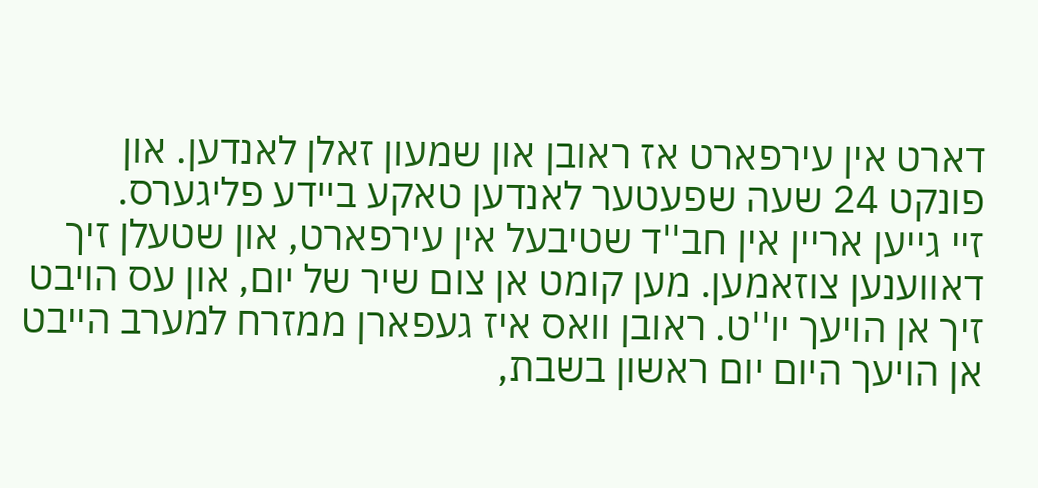דארט אין עירפארט אז ראובן און שמעון זאלן לאנדען. און פונקט 24 שעה שפעטער לאנדען טאקע ביידע פליגערס.
זיי גייען אריין אין חב''ד שטיבעל אין עירפארט, און שטעלן זיך דאווענען צוזאמען. מען קומט אן צום שיר של יום, און עס הויבט זיך אן הויעך יו''ט. ראובן וואס איז געפארן ממזרח למערב הייבט אן הויעך היום יום ראשון בשבת,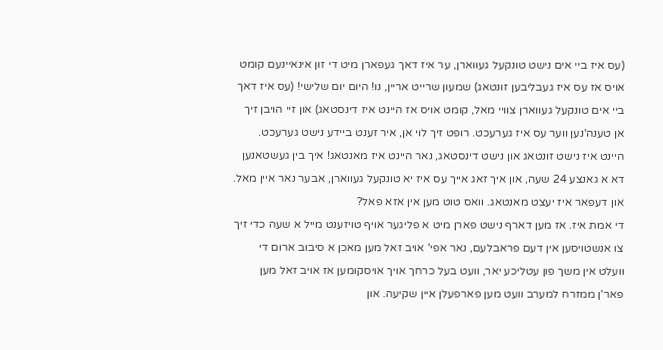(עס איז ביי אים נישט טונקעל געווארן, ער איז דאך געפארן מיט די זון אינאיינעם קומט אויס אז עס איז געבליבען זונטאג) שמעון שרייט אריין, נו! היום יום שלישי! (עס איז דאך ביי אים טונקעל געווארן צוויי מאל, קומט אויס אז היינט איז דינסטאג) און זיי הויבן זיך אן טענה'נען ווער עס איז גערעכט. רופט זיך לוי אן, איר זענט ביידע נישט גערעכט. היינט איז נישט זונטאג און נישט דינסטאג, נאר היינט איז מאנטאג! איך בין געשטאנען דא א גאנצע 24 שעה, און איך זאג אייך עס איז יא טונקעל געווארן, אבער נאר איין מאל. און דעפאר איז יעצט מאנטאג. וואס טוט מען אין אזא פאל?
די אמת איז. אז מען דארף נישט פארן מיט א פליגער אויף טויזענט מייל א שעה כדי זיך צו אנשטויסען אין דעם פראבלעם, נאר אפי' אויב זאל מען מאכן א סיבוב ארום די וועלט אין משך פון עטליכע יאר, וועט בעל כרחך אויך אויסקומען אז אויב זאל מען פאר'ן ממזרח למערב וועט מען פארפעלן איין שקיעה. און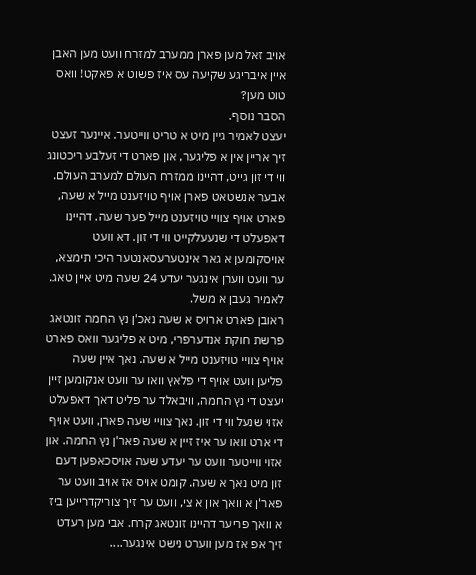אויב זאל מען פארן ממערב למזרח וועט מען האבן איין איבריגע שקיעה עס איז פשוט א פאקט! וואס טוט מען?
הסבר נוסף.
יעצט לאמיר גיין מיט א טריט ווייטער. איינער זעצט זיך אריין אין א פליגער, און פארט די זעלבע ריכטונג ווי די זון גייט, דהיינו ממזרח העולם למערב העולם. אבער אנשטאט פארן אויף טויזענט מייל א שעה, פארט אויף צוויי טויזענט מייל פער שעה. דהיינו דאפעלט די שנעעלקייט ווי די זון. דא וועט אויסקומען א גאר אינטערעסאנטער היכי תימצא, ער וועט ווערן אינגער יעדע 24 שעה מיט איין טאג. לאמיר געבן א משל.
ראובן פארט ארויס א שעה נאכ'ן נץ החמה זונטאג פרשת חוקת אנדערפרי, מיט א פליגער וואס פארט אויף צוויי טויזענט מייל א שעה. נאך איין שעה פליען וועט אויף די פלאץ וואו ער וועט אנקומען זיין יעצט די נץ החמה, וויבאלד ער פליט דאך דאפעלט אזוי שנעל ווי די זון. נאך צוויי שעה פארן, וועט אויף די ארט וואו ער איז זיין א שעה פאר'ן נץ החמה. און אזוי ווייטער וועט ער יעדע שעה אויסכאפען דעם זון מיט נאך א שעה. קומט אויס אז אויב וועט ער פאר'ן א וואך און א צי, וועט ער זיך צוריקדרייען ביז א וואך פריער דהיינו זונטאג קרח. אבי מען רעדט זיך אפ אז מען ווערט נישט אינגער....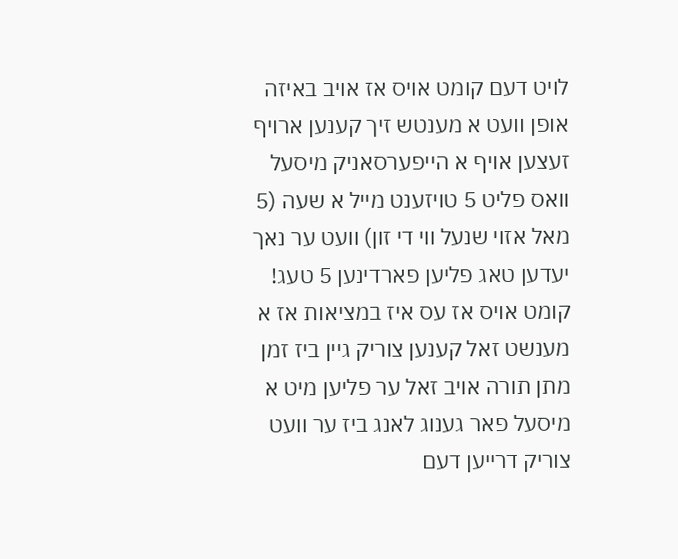לויט דעם קומט אויס אז אויב באיזה אופן וועט א מענטש זיך קענען ארויף זעצען אויף א הייפערסאניק מיסעל וואס פליט 5 טויזענט מייל א שעה (5 מאל אזוי שנעל ווי די זון) וועט ער נאך יעדען טאג פליען פארדינען 5 טעג! קומט אויס אז עס איז במציאות אז א מענשט זאל קענען צוריק גיין ביז זמן מתן תורה אויב זאל ער פליען מיט א מיסעל פאר גענוג לאנג ביז ער וועט צוריק דרייען דעם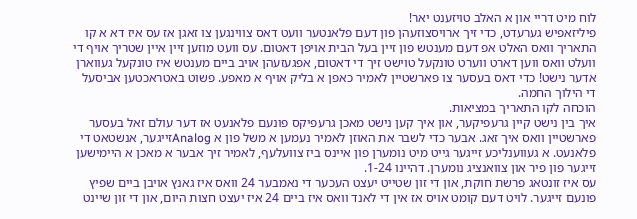לוח מיט דריי און א האלב טויזענט יאר!
פיליזאפיש גערעדט, כדי זיך ארויסצוזעהן פון דעם פלאנטער וועט דאס צווינגען צו זאגן אז עס איז דא א קו התאריך וואס האלט אפ דעם מענטש פון זיין בעל הבית אויפן דאטום. עס וועט מוזען זיין איין שטריך אויף די וועלט וואס ווען דארט ווערט טונקעל טוישט זיך די דאטום, אפגעזעהן אויב ביים מענטש איז טונקעל געווארן אדער נישט! כדי דאס בעסער צו פארשטיין לאמיר כאפן א בליק אויף א מאפע. פשוט באטראכטען אביסעל די הילוך החמה.
הוכחה לקו התאריך במציאות.
איך בין נישט קיין גרעפיקער, און איך קען נישט מאכן גרעפיקס פונעם פלאנעט אז דער עולם זאל בעסער פארשטיין וואס איך זאג. אבער כדי לשבר את האוזן לאמיר נעמען א משל פון א Analogזייגער, אנשטאט די פלאנעט. א געווענליכע זייגער גייט מיט נומערן פון איינס ביז צוועלעף, לאמיר זיך אבער א מאכן א היימישען זייגער פון פיר און צוואנציג נומערן. דהיינו 1-24.
עס איז זונטאג פרשת חוקת, און די זון שטייט יעצט העכער די נאמבער 24 וואס איז גאנץ אויבן ביים שפיץ פונעם זייגער. לויט דעם קומט אויס אז אין די לאנד וואס איז ביים 24 איז יעצט חצות היום, און די זון שיינט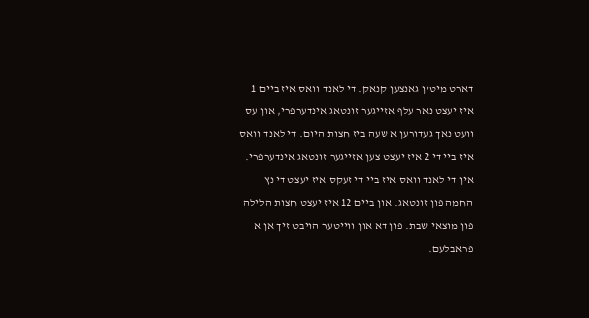דארט מיט'ן גאנצען קנאק. די לאנד וואס איז ביים 1 איז יעצט נאר עלף אזייגער זונטאג אינדערפרי, און עס וועט נאך געדורען א שעה ביז חצות היום. די לאנד וואס איז ביי די 2 איז יעצט צען אזייגער זונטאג אינדערפרי. אין די לאנד וואס איז ביי די זעקס איז יעצט די נץ החמה פון זונטאג. און ביים 12 איז יעצט חצות הלילה פון מוצאי שבת. פון דא און ווייטער הויבט זיך אן א פראבלעם.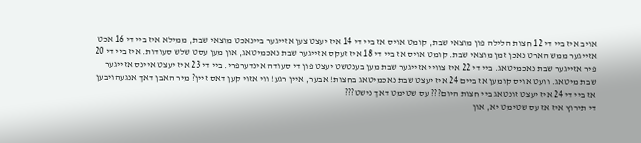אויב איז ביי די 12 חצות הלילה פון מוצאי שבת, קומט אויס אז ביי די 14 איז יעצט צען אזייגער ביינאכט מוצאי שבת, ממילא איז ביי די 16 אכט אזייגער ממש הארט נאכן זמן מוצאי שבת. קומט אויס אז ביי די 18 איז זעקס אזייגער שבת נאכמיטאג, און מען עסט שלש סעודות. איז ביי די 20 פיר אזייגער שבת נאכמיטאג. ביי די 22 איז צוויי אזייגער שבת מען בענטשט יעצט פון די סעודה אינדערפרי. ביי די 23 איז יעצט איינס אזייגער שבת מיטאג. וועט אויס קומען אז ביים 24 איז יעצט שבת נאכמיטאג בחצות! אבער, איין רגע! ווי אזוי קען דאס זיין? מיר האבן דאך אנגעהויבען אז ביי די 24 איז יעצט זונטאג ביי חצות היום??? עס שטימט דאך נישט???
די תירוץ איז אז עס שטימט יא, און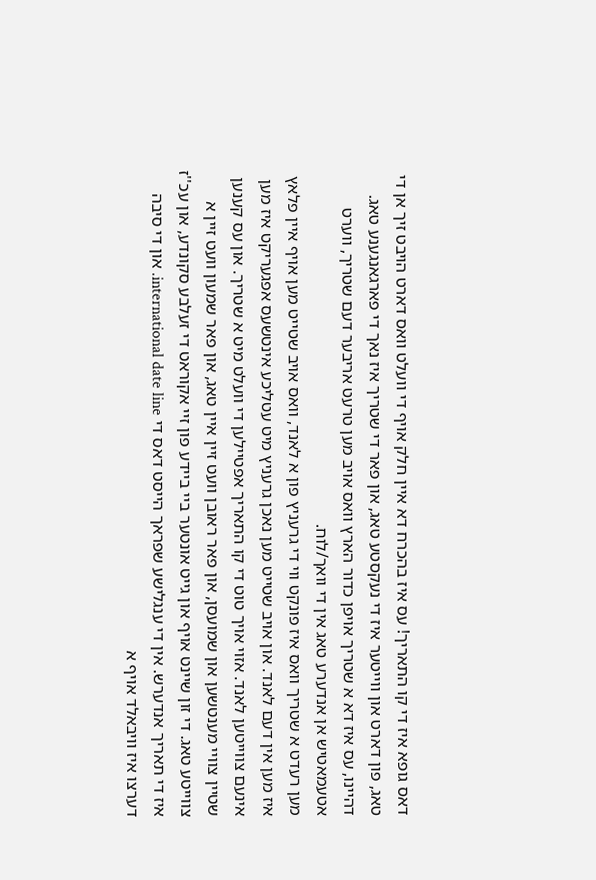דאס גופא איז די קו התאריך! עס איז בהכרח דא איין חלק אויף די וועלט וואס דארט הויבט זיך אן די טאג, פון דארט און ווייטער איז די נעקסטע טאג, און פאר די שטריך איז נאך די פארגאנגענע טאג. דהיינו, עס איז דא א שטריך אויפן כדור הארץ וואס אויב מען טרעט אריבער דעם שטריך, ווערט אטעמאטיש אן אנדערע טאג אין די וואך/לוח.
מען רעדט א שטריך וואס איז פונקט ווי די גרעניץ פון א לאנד, וואס אויב שטייט מען אויף איין פלאץ איז מען אין דעם לאנד. און אויב שטייט מען נאכן גרעניץ מיט עטליכע אינטשעס אפגעריקט איז מען אינעם צווייטען לאנד. אזוי אויך טוט די קו התאריך אפטיילען די וועלט מיט א שטריך. און עס קענען שטיין צוויי מענטשען און שמועסן, און פאר ראובן וועט זיין איין טאג, און פאר שמעון וועט זיין א צווייטע טאג. די זון שיינט אויף און גייט אונטער ביי ביידע פון זיי אקוראט די זעלבע סקונדע, און עכ''ז איז די תאריך אנדערש. אין די ענגלישע שפראך הייסט דאס די international date line. און די סיבה דערצו איז וויבאלד אויף א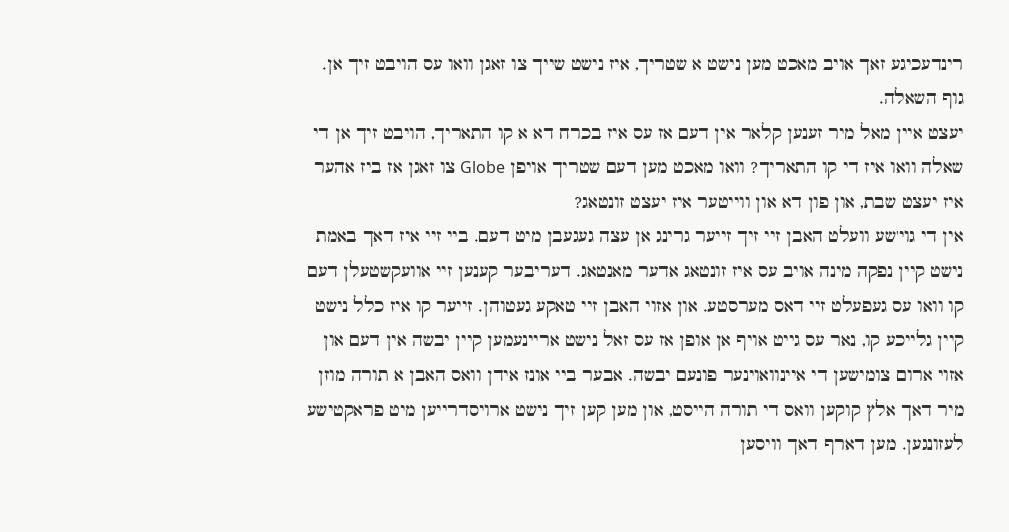רינדעכיגע זאך אויב מאכט מען נישט א שטריך, איז נישט שייך צו זאגן וואו עס הויבט זיך אן.
גוף השאלה.
יעצט איין מאל מיר זענען קלאר אין דעם אז עס איז בכרח דא א קו התאריך, הויבט זיך אן די שאלה וואו איז די קו התאריך? וואו מאכט מען דעם שטריך אויפן Globe צו זאגן אז ביז אהער איז יעצט שבת, און פון דא און ווייטער איז יעצט זונטאג?
אין די גוי'שע וועלט האבן זיי זיך זייער גרינג אן עצה געגעבן מיט דעם. ביי זיי איז דאך באמת נישט קיין נפקה מינה אויב עס איז זונטאג אדער מאנטאג. דעריבער קענען זיי אוועקשטעלן דעם קו וואו עס געפעלט זיי דאס מערסטע. און אזוי האבן זיי טאקע געטוהן. זייער קו איז כלל נישט קיין גלייכע קו, נאר עס גייט אויף אן אופן אז עס זאל נישט אריינעמען קיין יבשה אין דעם און אזוי ארום צומישען די איינוואוינער פונעם יבשה. אבער ביי אונז אידן וואס האבן א תורה מוזן מיר דאך אלץ קוקען וואס די תורה הייסט, און מען קען זיך נישט ארויסדרייען מיט פראקטישע לעזונגען. מען דארף דאך וויסען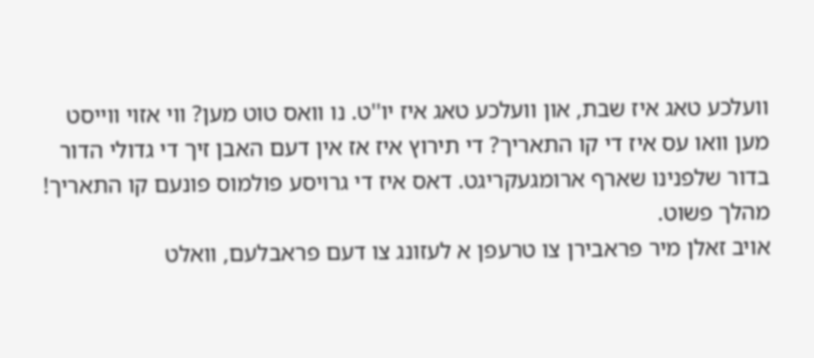וועלכע טאג איז שבת, און וועלכע טאג איז יו''ט. נו וואס טוט מען? ווי אזוי ווייסט מען וואו עס איז די קו התאריך? די תירוץ איז אז אין דעם האבן זיך די גדולי הדור בדור שלפנינו שארף ארומגעקריגט. דאס איז די גרויסע פולמוס פונעם קו התאריך!
מהלך פשוט.
אויב זאלן מיר פראבירן צו טרעפן א לעזונג צו דעם פראבלעם, וואלט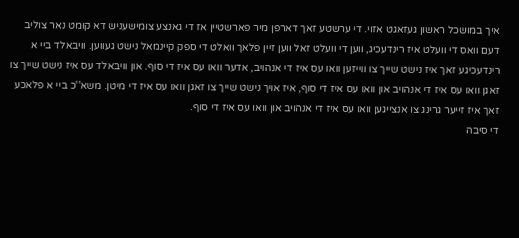איך במושכל ראשון געזאגט אזוי. די ערשטע זאך דארפן מיר פארשטיין אז די גאנצע צומישעניש דא קומט נאר צוליב דעם וואס די וועלט איז רינדעכיג, ווען די וועלט זאל ווען זיין פלאך וואלט די ספק קיינמאל נישט געווען. וויבאלד ביי א רינדעכיגע זאך איז נישט שייך צו ווייזען וואו עס איז די אנהויב, אדער וואו עס איז די סוף. און וויבאלד עס איז נישט שייך צו זאגן וואו עס איז די אנהויב און וואו עס איז די סוף, איז אויך נישט שייך צו זאגן וואו עס איז די מיטן. משא''כ ביי א פלאכע זאך איז זייער גרינג צו אנצייגען וואו עס איז די אנהויב און וואו עס איז די סוף.
די סיבה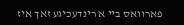פארוואס ביי א רינדעכיגע זאך איז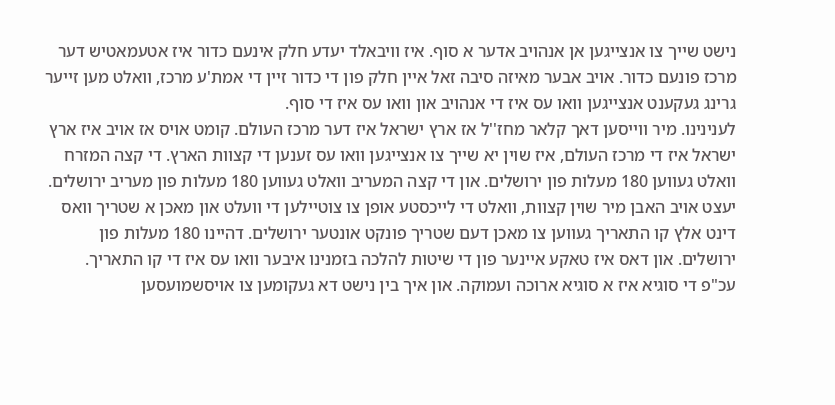נישט שייך צו אנצייגען אן אנהויב אדער א סוף. איז וויבאלד יעדע חלק אינעם כדור איז אטעמאטיש דער מרכז פונעם כדור. אויב אבער מאיזה סיבה זאל איין חלק פון די כדור זיין די אמת'ע מרכז, וואלט מען זייער גרינג געקענט אנצייגען וואו עס איז די אנהויב און וואו עס איז די סוף.
לענינינו. מיר ווייסען דאך קלאר מחז''ל אז ארץ ישראל איז דער מרכז העולם. קומט אויס אז אויב איז ארץ ישראל איז די מרכז העולם, איז שוין יא שייך צו אנצייגען וואו עס זענען די קצוות הארץ. די קצה המזרח וואלט געווען 180 מעלות פון ירושלים. און די קצה המעריב וואלט געווען 180 מעלות פון מעריב ירושלים. יעצט אויב האבן מיר שוין קצוות, וואלט די לייכסטע אופן צו צוטיילען די וועלט און מאכן א שטריך וואס דינט אלץ קו התאריך געווען צו מאכן דעם שטריך פונקט אונטער ירושלים. דהיינו 180 מעלות פון ירושלים. און דאס איז טאקע איינער פון די שיטות להלכה בזמנינו איבער וואו עס איז די קו התאריך.
עכ"פ די סוגיא איז א סוגיא ארוכה ועמוקה. און איך בין נישט דא געקומען צו אויסשמועסען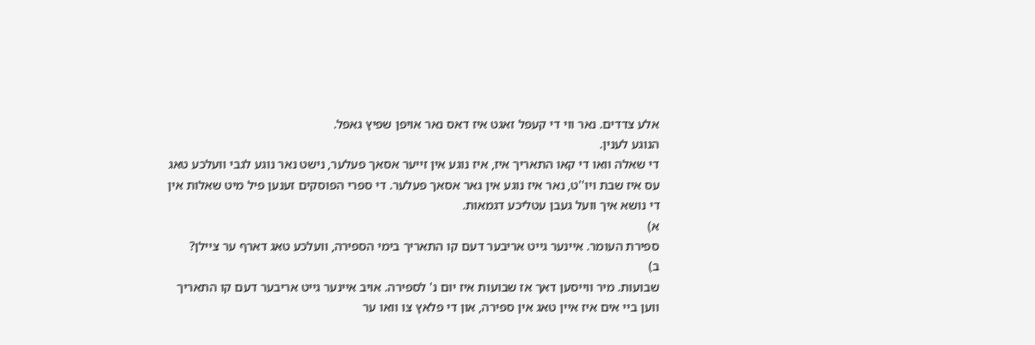אלע צדדים. נאר ווי די קעפל זאגט איז דאס נאר אויפן שפיץ גאפל.
הנוגע לענין.
די שאלה וואו די קאו התאריך איז, איז נוגע אין זייער אסאך פעלער, נישט נאר נוגע לגבי וועלכע טאג עס איז שבת ויו''ט, נאר איז נוגע אין גאר אסאך פעלער. די ספרי הפוסקים זענען פיל מיט שאלות אין די נושא איך וועל געבן עטליכע דגמאות.
א)
ספירת העומר. איינער גייט אריבער דעם קו התאריך בימי הספירה, וועלכע טאג דארף ער ציילן?
ב)
שבועות. מיר ווייסען דאך אז שבועות איז יום נ' לספירה. אויב איינער גייט אריבער דעם קו התאריך ווען ביי אים איז איין טאג אין ספירה, און די פלאץ צו וואו ער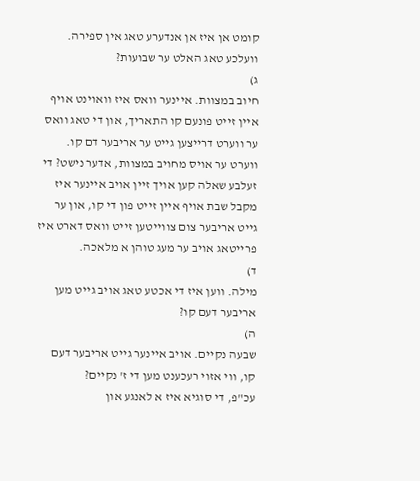קומט אן איז אן אנדערע טאג אין ספירה. וועלכע טאג האלט ער שבועות?
ג)
חיוב במצוות. איינער וואס איז וואוינט אויף איין זייט פונעם קו התאריך, און די טאג וואס ער ווערט דרייצען גייט ער אריבער דם קו. ווערט ער אויס מחויב במצוות, אדער נישט? די זעלבע שאלה קען אויך זיין אויב איינער איז מקבל שבת אויף איין זייט פון די קו, און ער גייט אריבער צום צווייטען זייט וואס דארט איז פרייטאג אויב ער מעג טוהן א מלאכה.
ד)
מילה. ווען איז די אכטע טאג אויב גייט מען אריבער דעם קו?
ה)
שבעה נקיים. אויב איינער גייט אריבער דעם קו, ווי אזוי רעכענט מען די ז' נקיים?
עכ"פ, די סוגיא איז א לאנגע און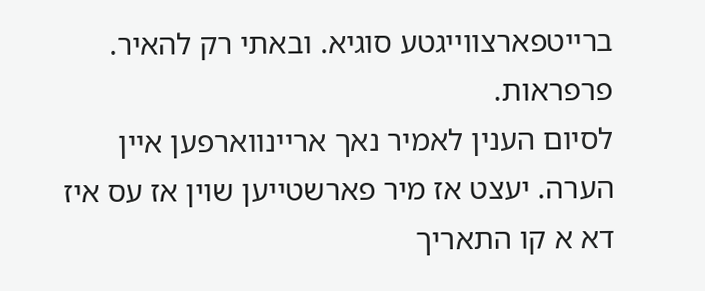ברייטפארצווייגטע סוגיא. ובאתי רק להאיר.
פרפראות.
לסיום הענין לאמיר נאך אריינווארפען איין הערה. יעצט אז מיר פארשטייען שוין אז עס איז דא א קו התאריך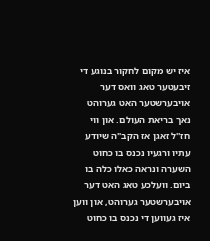איז יש מקום לחקור בנוגע די זיבעטער טאג וואס דער אויבערשטער האט גערוהט נאך בריאת העולם. און ווי חז''ל זאגן אז הקב"ה שיודע עתיו ורגעיו נכנס בו כחוט השערה ונראה כאלו כלה בו ביום. וועלכע טאג האט דער אויבערשטער גערוהט, און ווען איז געווען די נכנס בו כחוט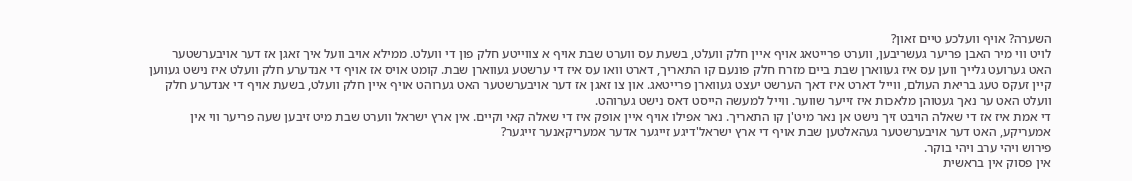השערה? אויף וועלכע טיים זאון?
לויט ווי מיר האבן פריער געשריבען, ווערט פרייטאג אויף איין חלק וועלט, בשעת עס ווערט שבת אויף א צווייטע חלק פון די וועלט. ממילא אויב וועל איך זאגן אז דער אויבערשטער האט גערועט גלייך ווען עס איז געווארן שבת ביים מזרח חלק פונעם קו התאריך, דארט וואו עס איז די ערשטע געווארן שבת. קומט אויס אז אויף די אנדערע חלק וועלט איז נישט געווען קיין זעקס טעג בריאת העולם, ווייל דארט איז דאך הערשט יעצט געווארן פרייטאג. און צו זאגן אז דער אויבערשטער האט גערוהט אויף איין חלק וועלט, בשעת אויף די אנדערע חלק וועלט האט ער נאך געטוהן מלאכות איז זייער שווער. ווייל למעשה הייסט דאס נישט גערוהט.
די אמת איז אז די שאלה הויבט זיך נישט אן נאר מיט'ן קו התאריך. נאר אפילו אויף איין אופק איז די שאלה קאי וקיים. אין ארץ ישראל ווערט שבת מיט זיבען שעה פריער ווי אין אמעריקע, האט דער אויבערשטער געהאלטען שבת אויף די ארץ ישראל'דיגע זייגער אדער אמעריקאנער זייגער?
פירוש ויהי ערב ויהי בוקר.
אין פסוק אין בראשית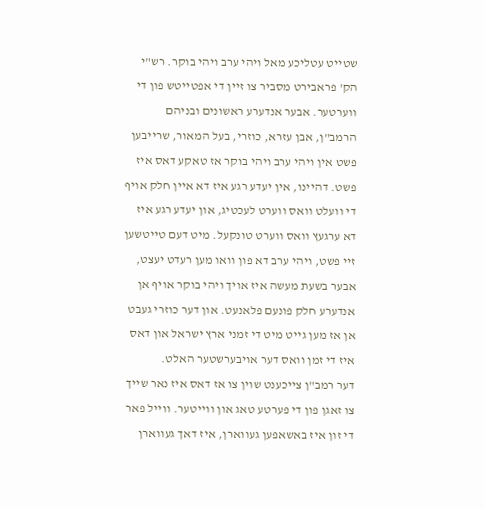שטייט עטליכע מאל ויהי ערב ויהי בוקר. רש"י הק' פראבירט מסביר צו זיין די אפטייטש פון די ווערטער. אבער אנדערע ראשונים ובניהם הרמב"ן, אבן עזרא, כוזרי, בעל המאור, שרייבען פשט אין ויהי ערב ויהי בוקר אז טאקע דאס איז פשט. דהיינו, אין יעדע רגע איז דא איין חלק אויף די וועלט וואס ווערט לעכטיג, און יעדע רגע איז דא ערגעץ וואס ווערט טונקעל. מיט דעם טייטשען זיי פשט, ויהי ערב דא פון וואו מען רעדט יעצט, אבער בשעת מעשה איז אויך ויהי בוקר אויף אן אנדערע חלק פונעם פלאנעט. און דער כוזרי געבט אן אז מען גייט מיט די זמני ארץ ישראל און דאס איז די זמן וואס דער אויבערשטער האלט.
דער רמב"ן צייכענט שוין צו אז דאס איז נאר שייך צו זאגן פון די פערטע טאג און ווייטער. ווייל פאר די זון איז באשאפען געווארן, איז דאך געווארן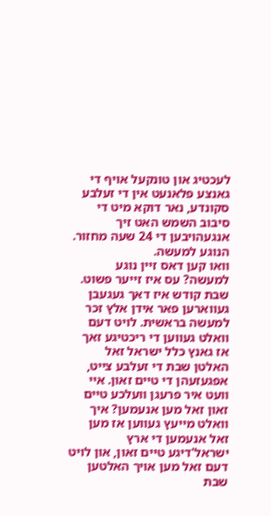לעכטיג און טונקעל אויף די גאנצע פלאנעט אין די זעלבע סקונדע, נאר דוקא מיט די סיבוב השמש האט זיך אנגעהויבען די 24 שעה מחזור.
הנוגע למעשה.
וואו קען דאס זיין נוגע למעשה? עס איז זייער פשוט. שבת קודש איז דאך געגעבן געווארען פאר אידן אלץ זכר למעשה בראשית. לויט דעם וואלט געווען די ריכטיגע זאך אז גאנץ כלל ישראל זאל האלטן שבת די זעלבע צייט, אפגעזעהן די טיים זאון. איי וועט איר פרעגן וועלכע טיים זאון זאל מען אנעמען? איך וואלט מייעץ געווען אז מען זאל אנעמען די ארץ ישראל'דיגע טיים זאון, און לויט דעם זאל מען אויך האלטען שבת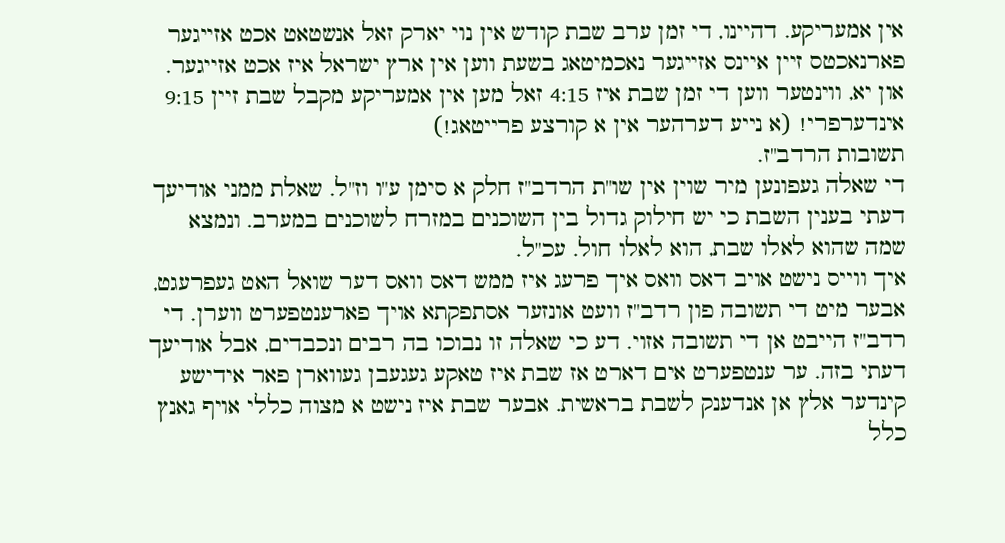אין אמעריקע. דהיינו, די זמן ערב שבת קודש אין נוי יארק זאל אנשטאט אכט אזייגער פארנאכטס זיין איינס אזייגער נאכמיטאג בשעת ווען אין ארץ ישראל איז אכט אזייגער. און יא, ווינטער ווען די זמן שבת איז 4:15 זאל מען אין אמעריקע מקבל שבת זיין 9:15 אינדערפרי! (א נייע דערהער אין א קורצע פרייטאג!)
תשובות הרדב"ז.
די שאלה געפונען מיר שוין אין שו"ת הרדב"ז חלק א סימן ע"ו וז"ל. שאלת ממני אודיעך דעתי בענין השבת כי יש חילוק גדול בין השוכנים במזרח לשוכנים במערב. ונמצא שמה שהוא לאלו שבת, הוא לאלו חול. עכ"ל.
איך ווייס נישט אויב דאס וואס איך פרעג איז ממש דאס וואס דער שואל האט געפרעגט, אבער מיט די תשובה פון רדב"ז וועט אונזער אסתפקתא אויך פארענטפערט ווערן. די רדב"ז הייבט אן די תשובה אזוי. דע כי שאלה זו נבוכו בה רבים ונכבדים, אבל אודיעך דעתי בזה. ער ענטפערט אים דארט אז שבת איז טאקע געגעבן געווארן פאר אידישע קינדער אלץ אן אנדענק לשבת בראשית. אבער שבת איז נישט א מצוה כללי אויף גאנץ כלל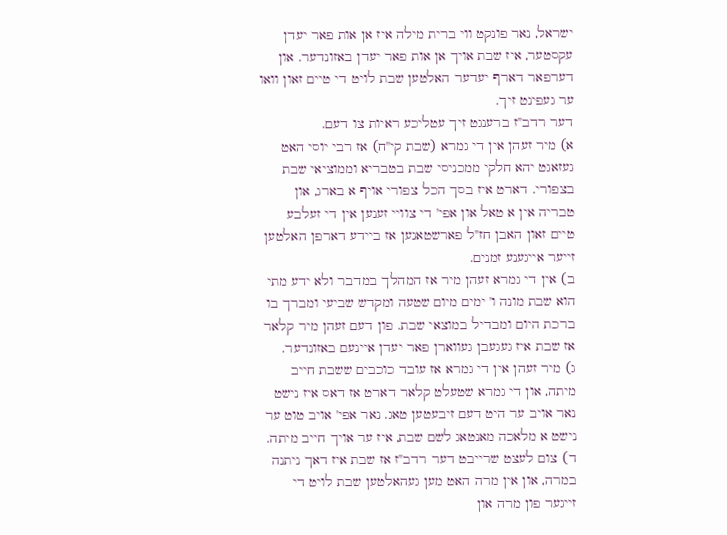ישראל, נאר פונקט ווי ברית מילה איז אן אות פאר יעדן עקסטער, איז שבת אויך אן אות פאר יעדן באזונדער. און דערפאר דארף יעדער האלטען שבת לויט די טיים זאון וואו ער געפינט זיך.
דער רדב"ז ברענגט זיך עטליכע ראיות צו דעם.
א) מיר זעהן אין די גמרא (שבת קי''ח) אז רבי יוסי האט געזאגט יהא חלקי ממכניסי שבת בטבריא וממוציאי שבת בצפורי. דארט איז בסך הכל צפורי אויף א בארג, און טבריה אין א טאל און אפי' די צוויי זענען אין די זעלבע טיים זאון האבן חז"ל פארשטאנען אז ביידע דארפן האלטען זייער אייגענע זמנים.
ב) אין די גמרא זעהן מיר אז המהלך במדבר ולא ידע מתי הוא שבת מונה ו' ימים מיום שטעה ומקדש שביעי ומברך בו ברכת היום ומבדיל במוצאי שבת. פון דעם זעהן מיר קלאר אז שבת איז געגעבן געווארן פאר יעדן איינעם באזונדער.
ג) מיר זעהן אין די גמרא אז עובד כוכבים ששבת חייב מיתה, און די גמרא שטעלט קלאר דארט אז דאס איז נישט נאר אויב ער היט דעם זיבעטען טאג. נאר אפי' אויב טוט ער נישט א מלאכה מאנטאג לשם שבת, איז ער אויך חייב מיתה.
ד) צום לעצט שרייבט דער רדב"ז אז שבת איז דאך ניתנה במרה, און אין מרה האט מען געהאלטען שבת לויט די זייגער פון מרה און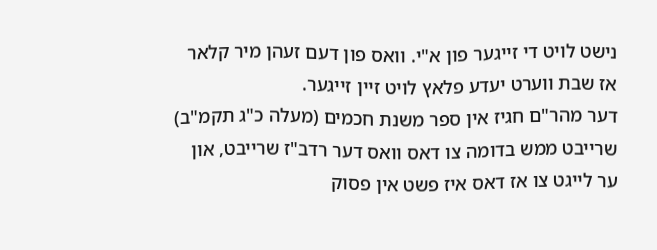נישט לויט די זייגער פון א"י. וואס פון דעם זעהן מיר קלאר אז שבת ווערט יעדע פלאץ לויט זיין זייגער.
דער מהר"ם חגיז אין ספר משנת חכמים (מעלה כ"ג תקמ"ב) שרייבט ממש בדומה צו דאס וואס דער רדב"ז שרייבט, און ער לייגט צו אז דאס איז פשט אין פסוק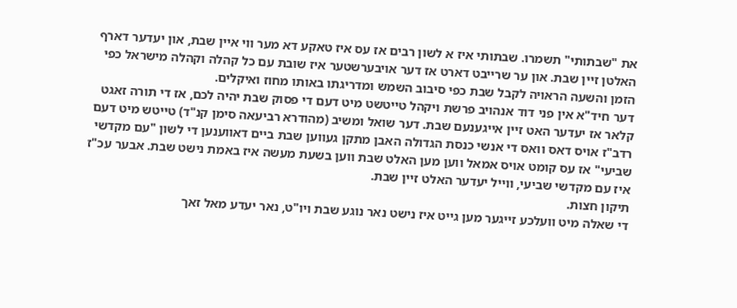את "שבתותי" תשמרו. שבתותי איז א לשון רבים אז עס איז טאקע דא מער ווי איין שבת, און יעדער דארף האלטן זיין שבת. און ער שרייבט דארט אז דער אויבערשטער איז שובת עם כל קהלה וקהלה מישראל כפי הזמן והשעה הראויה לקבל שבת כפי סיבוב השמש ומדריגתו באותו מחוז ואיקלים.
דער חיד"א אין פני דוד אנהויב פרשת ויקהל טייטשט מיט דעם די פסוק שבת יהיה לכם, אז די תורה זאגט קלאר אז יעדער האט זיין אייגענעם שבת. דער שואל ומשיב (מהודרא רביעאה סימן קנ"ד) טייטש מיט דעם רדב"ז אויס דאס וואס די אנשי כנסת הגדולה האבן מתקן געווען שבת ביים דאווענען די לשון "עם מקדשי שביעי" אז עס קומט אויס אמאל ווען מען האלט שבת ווען בשעת מעשה איז באמת נישט שבת. אבער עכ"ז איז עם מקדשי שביעי, ווייל יעדער האלט זיין שבת.
תיקון חצות.
די שאלה מיט וועלכע זייגער מען גייט איז נישט נאר נוגע שבת ויו"ט, נאר יעדע מאל זאך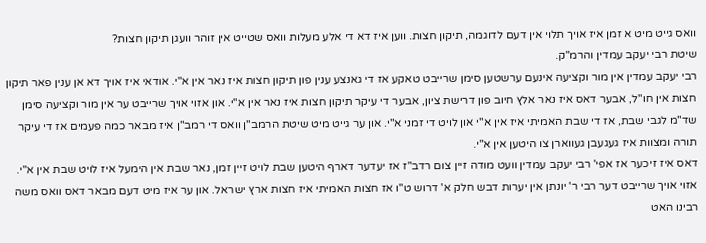וואס גייט מיט א זמן איז אויך תלוי אין דעם לדוגמה, תיקון חצות. ווען איז דא די אלע מעלות וואס שטייט אין זוהר וועגן תיקון חצות?
שיטת רבי יעקב עמדין והרמ"ק.
רבי יעקב עמדין אין מור וקציעה אינעם ערשטען סימן שרייבט טאקע אז די גאנצע ענין פון תיקון חצות איז נאר אין א"י. אודאי איז אויך דא אן ענין פאר תיקון חצות אין חו"ל, אבער דאס איז נאר אלץ חיוב פון דרישת ציון, אבער די עיקר תיקון חצות איז נאר אין א"י. און אזוי אויך שרייבט ער אין מור וקציעה סימן שד"מ לגבי שבת, אז די שבת האמיתי איז אין א"י און לויט די זמני א"י. און ער גייט מיט שיטת הרמב"ן וואס די רמב"ן איז מבאר כמה פעמים אז די עיקר תורה ומצוות איז געגעבן געווארן צו היטען אין א"י.
דאס איז זיכער אז אפי' רבי יעקב עמדין וועט מודה זיין צום רדב"ז אז יעדער דארף היטען שבת לויט זיין זמן, נאר שבת אין הימעל איז לויט שבת אין א"י.
אזוי אויך שרייבט דער רבי ר' יונתן אין יערות דבש חלק א' דרוש ט"ו אז חצות האמיתי איז חצות ארץ ישראל. און ער איז מיט דעם מבאר דאס וואס משה רבינו האט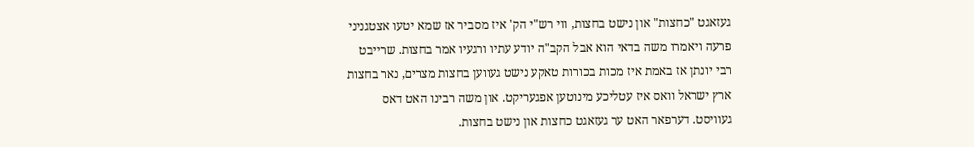געזאגט "כחצות" און נישט בחצות, ווי רש"י הק' איז מסביר אז שמא יטעו אצטגניני פרעה ויאמרו משה בדאי הוא אבל הקב"ה יודע עתיו ורגעיו אמר בחצות. שרייבט רבי יונתן אז באמת איז מכות בכורות טאקע נישט געווען בחצות מצרים, נאר בחצות ארץ ישראל וואס איז עטליכע מינוטען אפגעריקט. און משה רבינו האט דאס געוויסט. דערפאר האט ער געזאגט כחצות און נישט בחצות.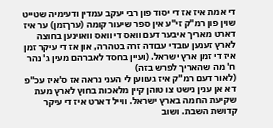די אמת איז אז די יסוד פון רבי יעקב עמדין ודעימיה שטייט שוין פון רמ"ק זי"ע אין ספר שיעור קומה (ערךזמן) ער איז דארט מאריך איבער דעם וואס די וואס וואוינען בחוצה לארץ זענען עובדי עבודה זרה בטהרה, און אז די עיקר זמן איז די זמן ארץ ישראל. (ועיין בחסד לאברהם מעין ג' נהר ח' מה שהאריך לפרש בזה)
(לאור דעם רמ"ק איז געווען לי העני נראה אז ס'איז עכ"פ דא אן ענין נישט צו טוהן קיין מלאכות בחוץ לארץ מעת שקיעת החמה בארץ ישראל. ווייל דארט איז די עיקר קדושת השבת. ושוב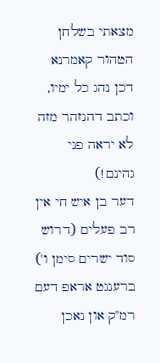מצאתי בשלחן הטהור קאמרנא דכן נהג כל ימיו, וכתב דהנזהר מזה לא יראה פני גהינם!)
דער בן איש חי אין רב פעלים (דרוש סוד ישרים סימן ו') ברענגט אראפ דעם רמ"ק און נאכן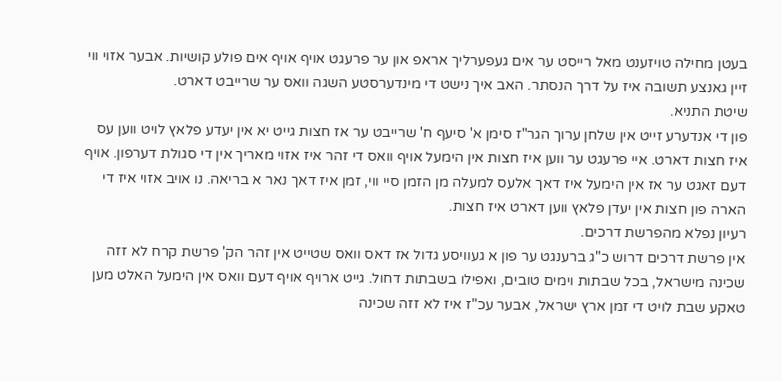בעטן מחילה טויזענט מאל רייסט ער אים געפערליך אראפ און ער פרעגט אויף אויף אים פולע קושיות. אבער אזוי ווי זיין גאנצע תשובה איז על דרך הנסתר. האב איך נישט די מינדערסטע השגה וואס ער שרייבט דארט.
שיטת התניא.
פון די אנדערע זייט אין שלחן ערוך הגר"ז סימן א' סיעף ח' שרייבט ער אז חצות גייט יא אין יעדע פלאץ לויט ווען עס איז חצות דארט. איי פרעגט ער ווען איז חצות אין הימעל אויף וואס די זהר איז אזוי מאריך אין די סגולת דערפון. אויף דעם זאגט ער אז אין הימעל איז דאך אלעס למעלה מן הזמן סיי ווי, זמן איז דאך נאר א בריאה. נו אויב אזוי איז די הארה פון חצות אין יעדן פלאץ ווען דארט איז חצות.
רעיון נפלא מהפרשת דרכים.
אין פרשת דרכים דרוש כ"ג ברענגט ער פון א געוויסע גדול אז דאס וואס שטייט אין זהר הק' פרשת קרח לא זזה שכינה מישראל, בכל שבתות וימים טובים, ואפילו בשבתות דחול. גייט ארויף אויף דעם וואס אין הימעל האלט מען טאקע שבת לויט די זמן ארץ ישראל, אבער עכ"ז איז לא זזה שכינה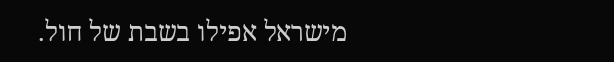מישראל אפילו בשבת של חול.